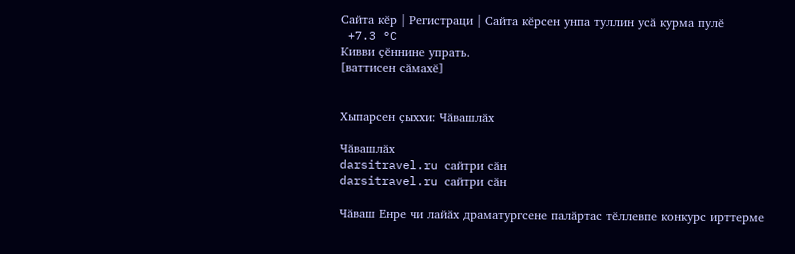Сайта кӗр | Регистраци | Сайта кӗрсен унпа туллин усӑ курма пулӗ
 +7.3 °C
Кивви ҫӗннине упрать.
[ваттисен сӑмахӗ]


Хыпарсен ҫыххи: Чӑвашлӑх

Чӑвашлӑх
darsitravel.ru сайтри сӑн
darsitravel.ru сайтри сӑн

Чӑваш Енре чи лайӑх драматургсене палӑртас тӗллевпе конкурс ирттерме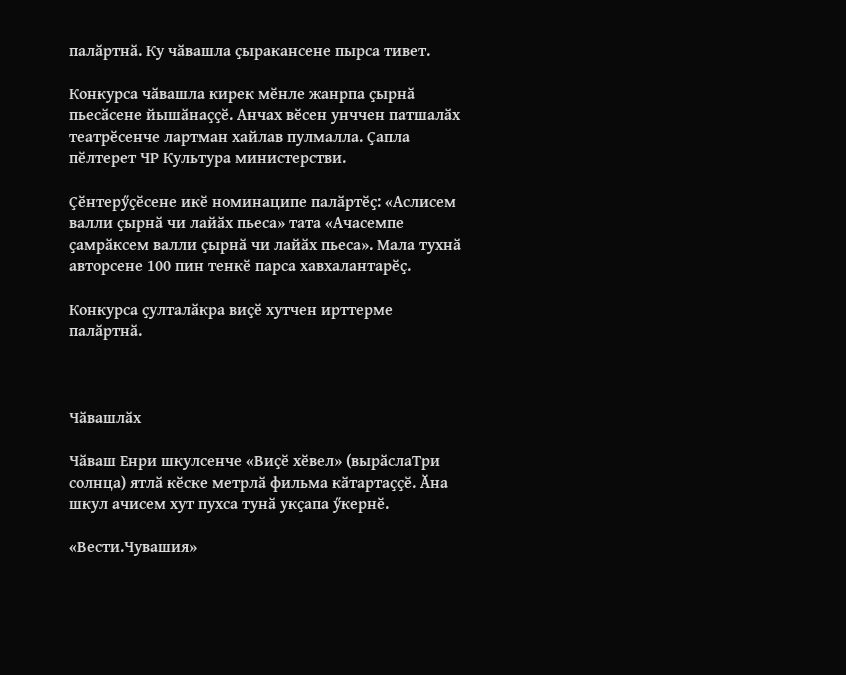палӑртнӑ. Ку чӑвашла ҫыракансене пырса тивет.

Конкурса чӑвашла кирек мӗнле жанрпа ҫырнӑ пьесӑсене йышӑнаҫҫӗ. Анчах вӗсен унччен патшалӑх театрӗсенче лартман хайлав пулмалла. Ҫапла пӗлтерет ЧР Культура министерстви.

Ҫӗнтерӳҫӗсене икӗ номинаципе палӑртӗҫ: «Аслисем валли ҫырнӑ чи лайӑх пьеса» тата «Ачасемпе ҫамрӑксем валли ҫырнӑ чи лайӑх пьеса». Мала тухнӑ авторсене 100 пин тенкӗ парса хавхалантарӗҫ.

Конкурса ҫулталӑкра виҫӗ хутчен ирттерме палӑртнӑ.



Чӑвашлӑх

Чӑваш Енри шкулсенче «Виҫӗ хӗвел» (вырӑслаТри солнца) ятлӑ кӗске метрлӑ фильма кӑтартаҫҫӗ. Ӑна шкул ачисем хут пухса тунӑ укҫапа ӳкернӗ.

«Вести.Чувашия»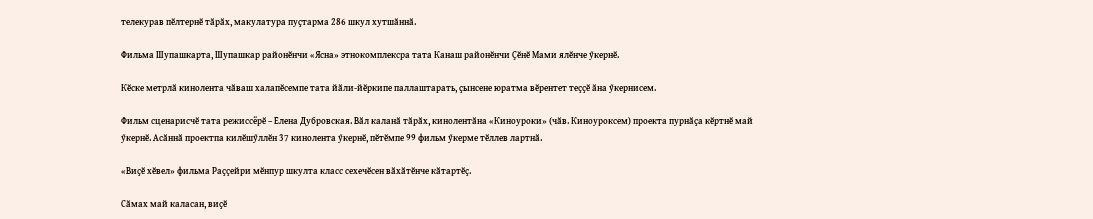телекурав пӗлтернӗ тӑрӑх, макулатура пуҫтарма 286 шкул хутшӑннӑ.

Фильма Шупашкарта, Шупашкар районӗнчи «Ясна» этнокомплексра тата Канаш районӗнчи Ҫӗнӗ Мами ялӗнче ӳкернӗ.

Кӗске метрлӑ кинолента чӑваш халапӗсемпе тата йӑли-йӗркипе паллаштарать, ҫынсене юратма вӗрентет теҫҫӗ ӑна ӳкернисем.

Фильм сценарисчӗ тата режиссёрӗ – Елена Дубровская. Вӑл каланӑ тӑрӑх, кинолентӑна «Киноуроки» (чӑв. Киноуроксем) проекта пурнӑҫа кӗртнӗ май ӳкернӗ. Асӑннӑ проектпа килӗшӳллӗн 37 кинолента ӳкернӗ, пӗтӗмпе 99 фильм ӳкерме тӗллев лартнӑ.

«Виҫӗ хӗвел» фильма Раҫҫейри мӗнпур шкулта класс сехечӗсен вӑхӑтӗнче кӑтартӗҫ.

Сӑмах май каласан, виҫӗ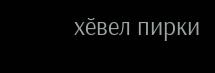хӗвел пирки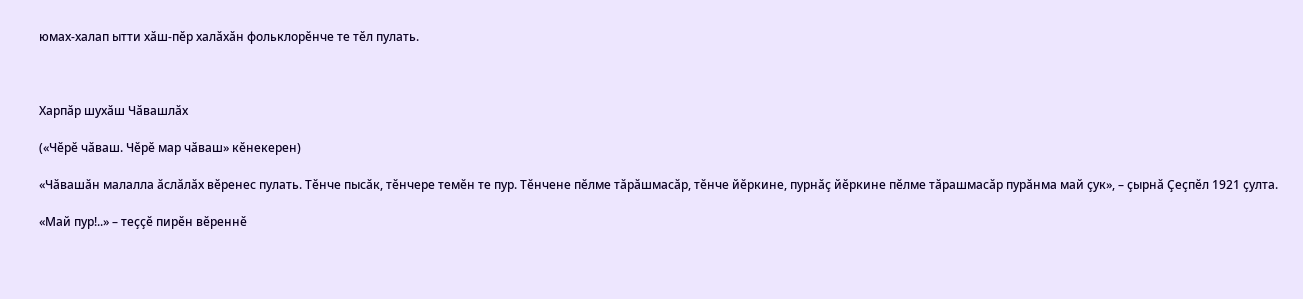юмах-халап ытти хӑш-пӗр халӑхӑн фольклорӗнче те тӗл пулать.



Харпӑр шухӑш Чӑвашлӑх

(«Чӗрӗ чӑваш. Чӗрӗ мар чӑваш» кӗнекерен)

«Чӑвашӑн малалла ӑслӑлӑх вӗренес пулать. Тӗнче пысӑк, тӗнчере темӗн те пур. Тӗнчене пӗлме тӑрӑшмасӑр, тӗнче йӗркине, пурнӑҫ йӗркине пӗлме тӑрашмасӑр пурӑнма май ҫук», – ҫырнӑ Ҫеҫпӗл 1921 ҫулта.

«Май пур!..» – теҫҫӗ пирӗн вӗреннӗ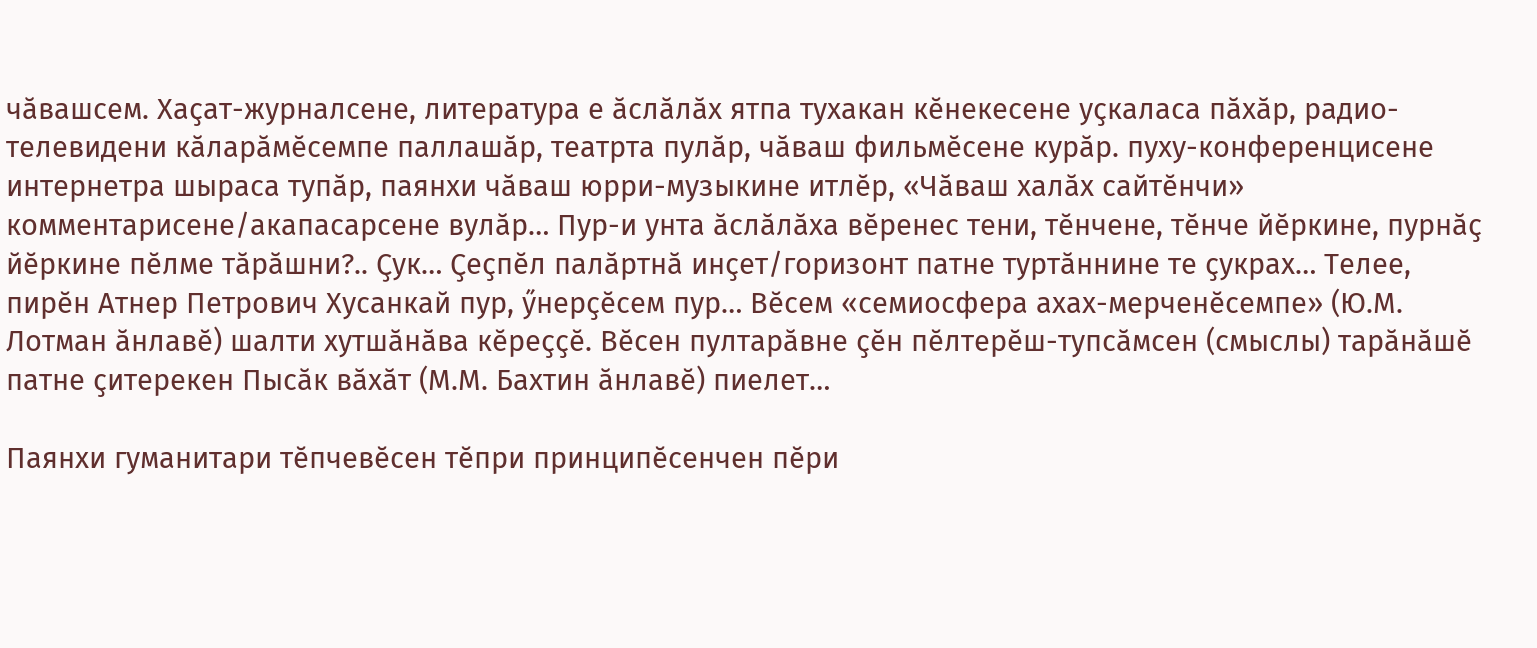чӑвашсем. Хаҫат-журналсене, литература е ӑслӑлӑх ятпа тухакан кӗнекесене уҫкаласа пӑхӑр, радио-телевидени кӑларӑмӗсемпе паллашӑр, театрта пулӑр, чӑваш фильмӗсене курӑр. пуху-конференцисене интернетра шыраса тупӑр, паянхи чӑваш юрри-музыкине итлӗр, «Чӑваш халӑх сайтӗнчи» комментарисене/акапасарсене вулӑр… Пур-и унта ӑслӑлӑха вӗренес тени, тӗнчене, тӗнче йӗркине, пурнӑҫ йӗркине пӗлме тӑрӑшни?.. Ҫук… Ҫеҫпӗл палӑртнӑ инҫет/горизонт патне туртӑннине те ҫукрах… Телее, пирӗн Атнер Петрович Хусанкай пур, ӳнерҫӗсем пур… Вӗсем «семиосфера ахах-мерченӗсемпе» (Ю.М. Лотман ӑнлавӗ) шалти хутшӑнӑва кӗреҫҫӗ. Вӗсен пултарӑвне ҫӗн пӗлтерӗш-тупсӑмсен (смыслы) тарӑнӑшӗ патне ҫитерекен Пысӑк вӑхӑт (М.М. Бахтин ӑнлавӗ) пиелет…

Паянхи гуманитари тӗпчевӗсен тӗпри принципӗсенчен пӗри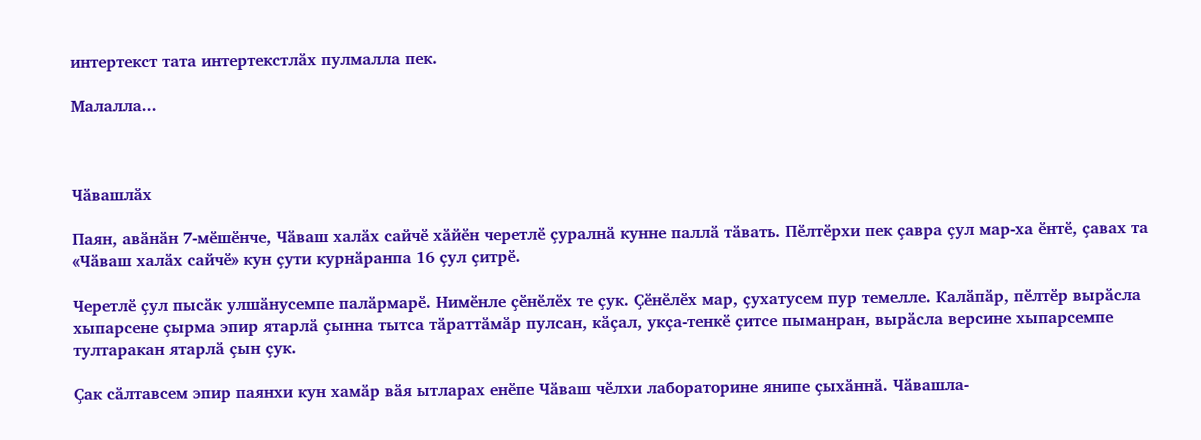интертекст тата интертекстлӑх пулмалла пек.

Малалла...



Чӑвашлӑх

Паян, авӑнӑн 7-мӗшӗнче, Чӑваш халӑх сайчӗ хӑйӗн черетлӗ ҫуралнӑ кунне паллӑ тӑвать. Пӗлтӗрхи пек ҫавра ҫул мар-ха ӗнтӗ, ҫавах та «Чӑваш халӑх сайчӗ» кун ҫути курнӑранпа 16 ҫул ҫитрӗ.

Черетлӗ ҫул пысӑк улшӑнусемпе палӑрмарӗ. Нимӗнле ҫӗнӗлӗх те ҫук. Ҫӗнӗлӗх мар, ҫухатусем пур темелле. Калӑпӑр, пӗлтӗр вырӑсла хыпарсене ҫырма эпир ятарлӑ ҫынна тытса тӑраттӑмӑр пулсан, кӑҫал, укҫа-тенкӗ ҫитсе пыманран, вырӑсла версине хыпарсемпе тултаракан ятарлӑ ҫын ҫук.

Ҫак сӑлтавсем эпир паянхи кун хамӑр вӑя ытларах енӗпе Чӑваш чӗлхи лабораторине янипе ҫыхӑннӑ. Чӑвашла-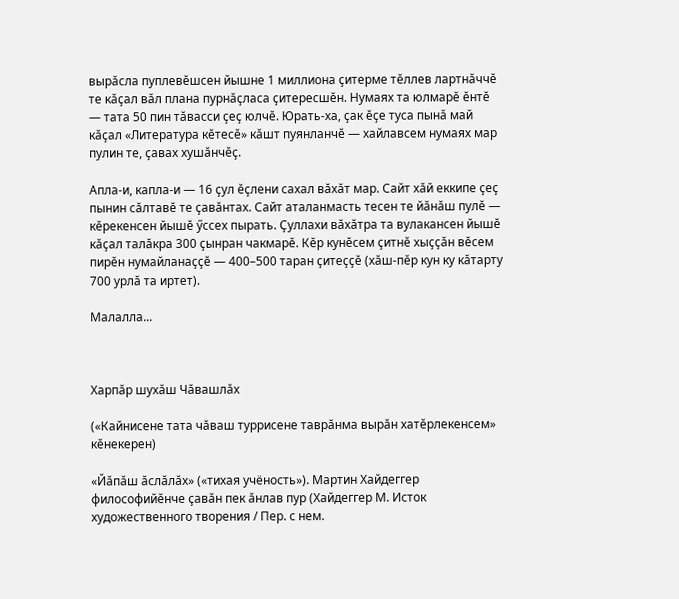вырӑсла пуплевӗшсен йышне 1 миллиона ҫитерме тӗллев лартнӑччӗ те кӑҫал вӑл плана пурнӑҫласа ҫитересшӗн. Нумаях та юлмарӗ ӗнтӗ — тата 50 пин тӑвасси ҫеҫ юлчӗ. Юрать-ха, ҫак ӗҫе туса пынӑ май кӑҫал «Литература кӗтесӗ» кӑшт пуянланчӗ — хайлавсем нумаях мар пулин те, ҫавах хушӑнчӗҫ.

Апла-и, капла-и — 16 ҫул ӗҫлени сахал вӑхӑт мар. Сайт хӑй еккипе ҫеҫ пынин сӑлтавӗ те ҫавӑнтах. Сайт аталанмасть тесен те йӑнӑш пулӗ — кӗрекенсен йышӗ ӳссех пырать. Ҫуллахи вӑхӑтра та вулакансен йышӗ кӑҫал талӑкра 300 ҫынран чакмарӗ. Кӗр кунӗсем ҫитнӗ хыҫҫӑн вӗсем пирӗн нумайланаҫҫӗ — 400–500 таран ҫитеҫҫӗ (хӑш-пӗр кун ку кӑтарту 700 урлӑ та иртет).

Малалла...



Харпӑр шухӑш Чӑвашлӑх

(«Кайнисене тата чӑваш туррисене таврӑнма вырӑн хатӗрлекенсем» кӗнекерен)

«Йӑпӑш ӑслӑлӑх» («тихая учёность»). Мартин Хайдеггер философийӗнче ҫавӑн пек ӑнлав пур (Хайдеггер М. Исток художественного творения / Пер. с нем.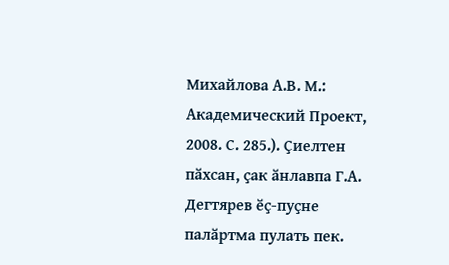Михайлова А.В. М.: Академический Проект, 2008. С. 285.). Ҫиелтен пӑхсан, ҫак ӑнлавпа Г.А. Дегтярев ӗҫ-пуҫне палӑртма пулать пек.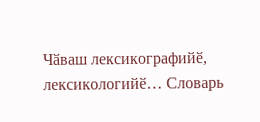Чӑваш лексикографийӗ, лексикологийӗ… Словарь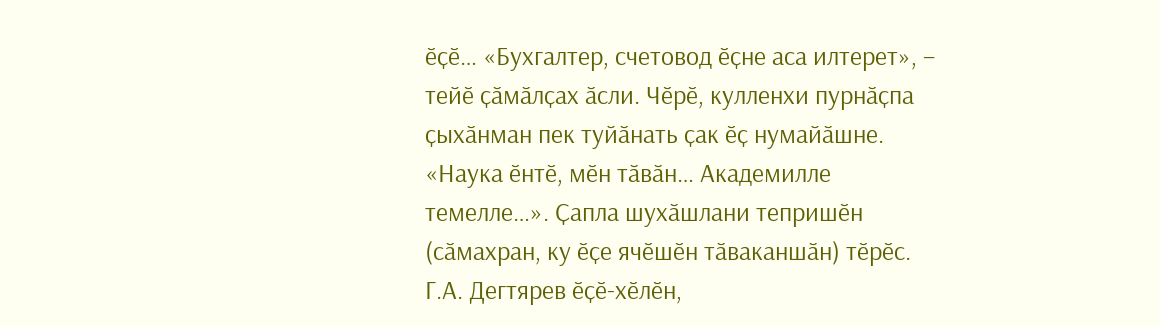ӗҫӗ… «Бухгалтер, счетовод ӗҫне аса илтерет», – тейӗ ҫӑмӑлҫах ӑсли. Чӗрӗ, кулленхи пурнӑҫпа ҫыхӑнман пек туйӑнать ҫак ӗҫ нумайӑшне. «Наука ӗнтӗ, мӗн тӑвӑн… Академилле темелле…». Ҫапла шухӑшлани тепришӗн (сӑмахран, ку ӗҫе ячӗшӗн тӑваканшӑн) тӗрӗс. Г.А. Дегтярев ӗҫӗ-хӗлӗн,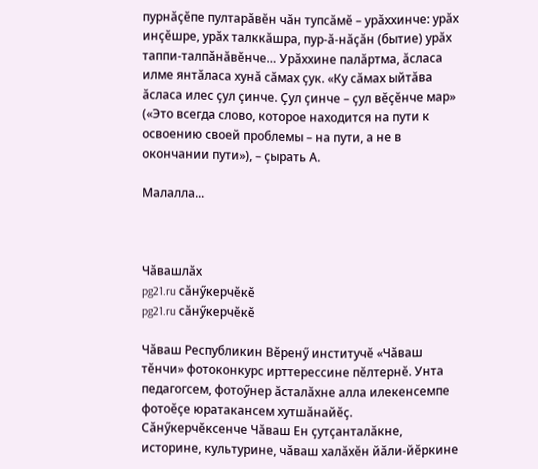пурнӑҫӗпе пултарӑвӗн чӑн тупсӑмӗ – урӑххинче: урӑх инҫӗшре, урӑх талккӑшра, пур-ӑ-нӑҫӑн (бытие) урӑх таппи-талпӑнӑвӗнче… Урӑххине палӑртма, ӑсласа илме янтӑласа хунӑ сӑмах ҫук. «Ку сӑмах ыйтӑва ӑсласа илес ҫул ҫинче. Ҫул ҫинче – ҫул вӗҫӗнче мар» («Это всегда слово, которое находится на пути к освоению своей проблемы – на пути, а не в окончании пути»), – ҫырать А.

Малалла...



Чӑвашлӑх
pg21.ru сӑнӳкерчӗкӗ
pg21.ru сӑнӳкерчӗкӗ

Чӑваш Республикин Вӗренӳ институчӗ «Чӑваш тӗнчи» фотоконкурс ирттерессине пӗлтернӗ. Унта педагогсем, фотоӳнер ӑсталӑхне алла илекенсемпе фотоӗҫе юратакансем хутшӑнайӗҫ. Сӑнӳкерчӗксенче Чӑваш Ен ҫутҫанталӑкне, историне, культурине, чӑваш халӑхӗн йӑли-йӗркине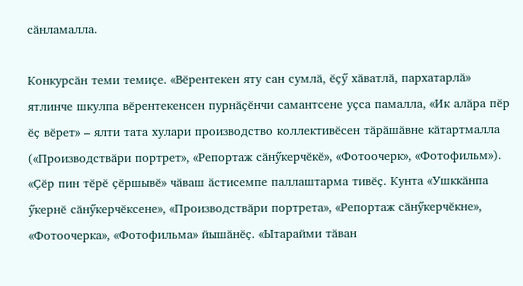сӑнламалла.

Конкурсӑн теми темиҫе. «Вӗрентекен яту сан сумлӑ, ӗҫӳ хӑватлӑ, пархатарлӑ» ятлинче шкулпа вӗрентекенсен пурнӑҫӗнчи самантсене уҫса памалла, «Ик алӑра пӗр ӗҫ вӗрет» – ялти тата хулари производство коллективӗсен тӑрӑшӑвне кӑтартмалла («Производствӑри портрет», «Репортаж сӑнӳкерчӗкӗ», «Фотоочерк», «Фотофильм»). «Ҫӗр пин тӗрӗ ҫӗршывӗ» чӑваш ӑстисемпе паллаштарма тивӗҫ. Кунта «Ушккӑнпа ӳкернӗ сӑнӳкерчӗксене», «Производствӑри портрета», «Репортаж сӑнӳкерчӗкне», «Фотоочерка», «Фотофильма» йышӑнӗҫ. «Ытарайми тӑван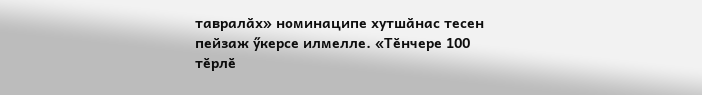тавралӑх» номинаципе хутшӑнас тесен пейзаж ӳкерсе илмелле. «Тӗнчере 100 тӗрлӗ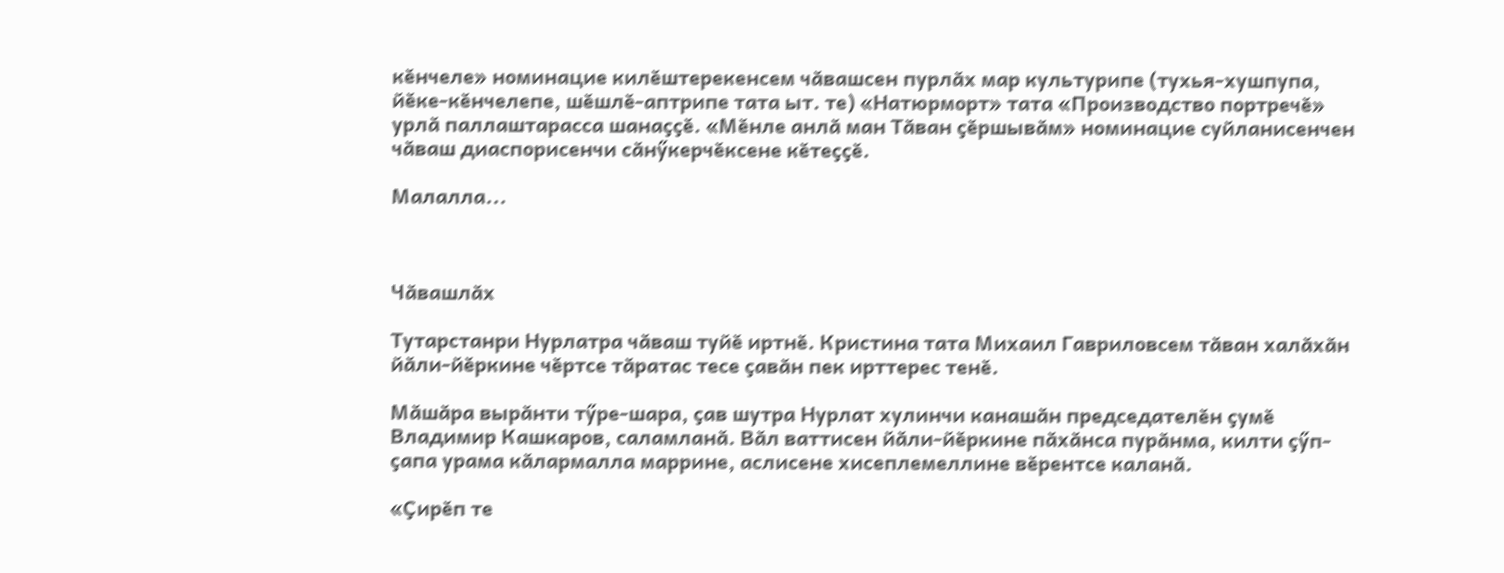кӗнчеле» номинацие килӗштерекенсем чӑвашсен пурлӑх мар культурипе (тухья-хушпупа, йӗке-кӗнчелепе, шӗшлӗ-аптрипе тата ыт. те) «Натюрморт» тата «Производство портречӗ» урлӑ паллаштарасса шанаҫҫӗ. «Мӗнле анлӑ ман Тӑван ҫӗршывӑм» номинацие суйланисенчен чӑваш диаспорисенчи сӑнӳкерчӗксене кӗтеҫҫӗ.

Малалла...



Чӑвашлӑх

Тутарстанри Нурлатра чӑваш туйӗ иртнӗ. Кристина тата Михаил Гавриловсем тӑван халӑхӑн йӑли-йӗркине чӗртсе тӑратас тесе ҫавӑн пек ирттерес тенӗ.

Мӑшӑра вырӑнти тӳре-шара, ҫав шутра Нурлат хулинчи канашӑн председателӗн ҫумӗ Владимир Кашкаров, саламланӑ. Вӑл ваттисен йӑли-йӗркине пӑхӑнса пурӑнма, килти ҫӳп-ҫапа урама кӑлармалла маррине, аслисене хисеплемеллине вӗрентсе каланӑ.

«Ҫирӗп те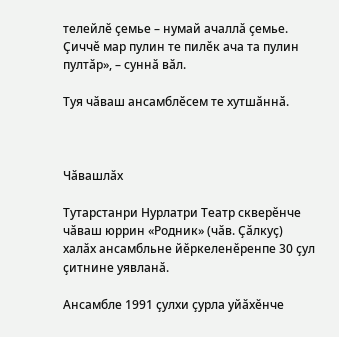телейлӗ ҫемье – нумай ачаллӑ ҫемье. Ҫиччӗ мар пулин те пилӗк ача та пулин пултӑр», – суннӑ вӑл.

Туя чӑваш ансамблӗсем те хутшӑннӑ.



Чӑвашлӑх

Тутарстанри Нурлатри Театр скверӗнче чӑваш юррин «Родник» (чӑв. Ҫӑлкуҫ) халӑх ансамбльне йӗркеленӗренпе 30 ҫул ҫитнине уявланӑ.

Ансамбле 1991 ҫулхи ҫурла уйӑхӗнче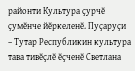районти Культура ҫурчӗ ҫумӗнче йӗркеленӗ. Пуҫаруҫи – Тутар Республикин культура тава тивӗҫлӗ ӗҫченӗ Светлана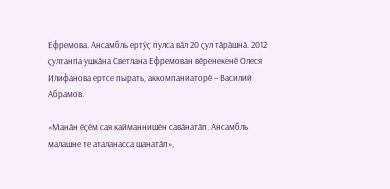Ефремова. Ансамбль ертӳҫ пулса вӑл 20 ҫул тӑрӑшнӑ. 2012 ҫултанпа ушкӑна Светлана Ефремован вӗренекенӗ Олеся Илифанова ертсе пырать, аккомпаниаторӗ – Василий Абрамов.

«Манӑн ӗҫӗм сая кайманнишӗн савӑнатӑп. Ансамбль малашне те аталанасса шанатӑп»,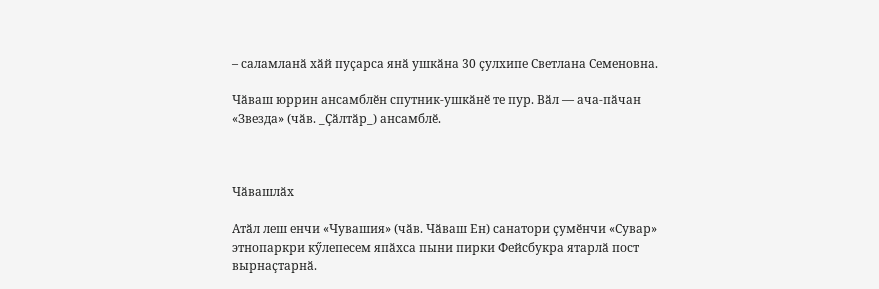– саламланӑ хӑй пуҫарса янӑ ушкӑна 30 ҫулхипе Светлана Семеновна.

Чӑваш юррин ансамблӗн спутник-ушкӑнӗ те пур. Вӑл — ача-пӑчан «Звезда» (чӑв. _Ҫӑлтӑр_) ансамблӗ.



Чӑвашлӑх

Атӑл леш енчи «Чувашия» (чӑв. Чӑваш Ен) санатори ҫумӗнчи «Сувар» этнопаркри кӳлепесем япӑхса пыни пирки Фейсбукра ятарлӑ пост вырнаҫтарнӑ.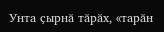Унта ҫырнӑ тӑрӑх, «тарӑн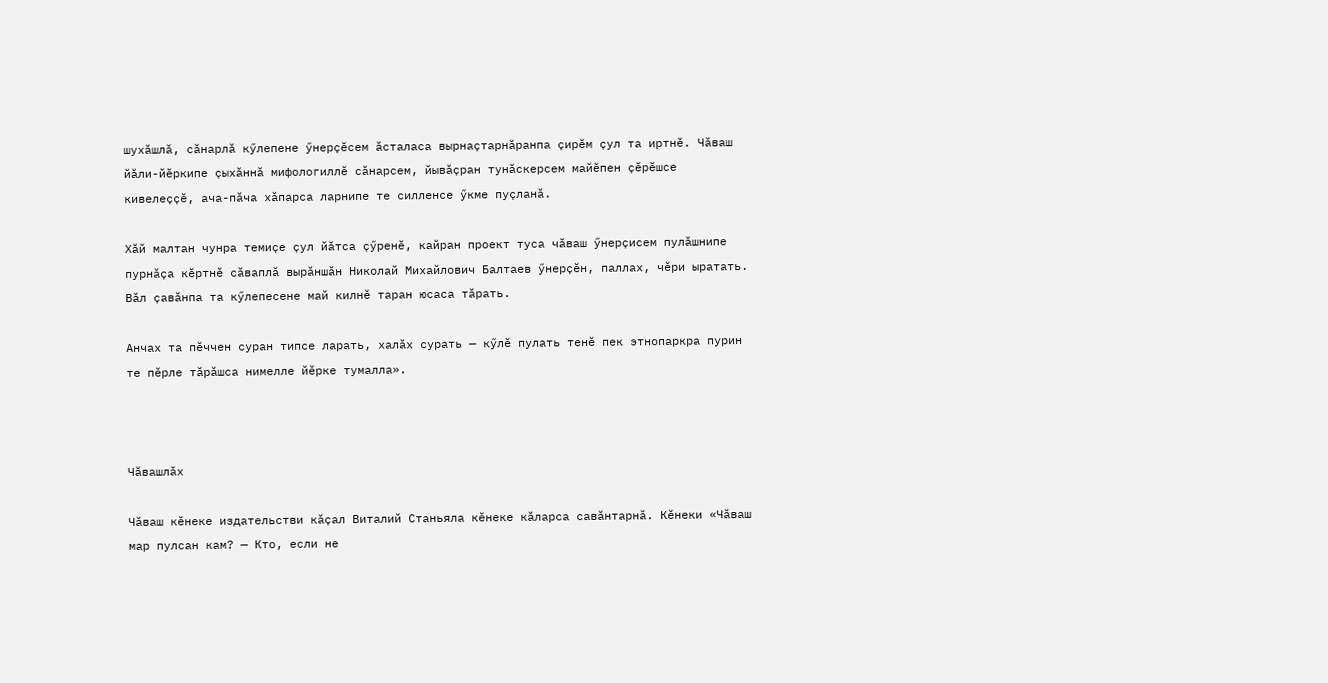шухӑшлӑ, сӑнарлӑ кӳлепене ӳнерҫӗсем ӑсталаса вырнаҫтарнӑранпа ҫирӗм ҫул та иртнӗ. Чӑваш йӑли-йӗркипе ҫыхӑннӑ мифологиллӗ сӑнарсем, йывӑҫран тунӑскерсем майӗпен ҫӗрӗшсе кивелеҫҫӗ, ача-пӑча хӑпарса ларнипе те силленсе ӳкме пуҫланӑ.

Хӑй малтан чунра темиҫе ҫул йӑтса ҫӳренӗ, кайран проект туса чӑваш ӳнерҫисем пулӑшнипе пурнӑҫа кӗртнӗ сӑваплӑ вырӑншӑн Николай Михайлович Балтаев ӳнерҫӗн, паллах, чӗри ыратать. Вӑл ҫавӑнпа та кӳлепесене май килнӗ таран юсаса тӑрать.

Анчах та пӗччен суран типсе ларать, халӑх сурать — кӳлӗ пулать тенӗ пек этнопаркра пурин те пӗрле тӑрӑшса нимелле йӗрке тумалла».



Чӑвашлӑх

Чӑваш кӗнеке издательстви кӑҫал Виталий Станьяла кӗнеке кӑларса савӑнтарнӑ. Кӗнеки «Чӑваш мар пулсан кам? — Кто, если не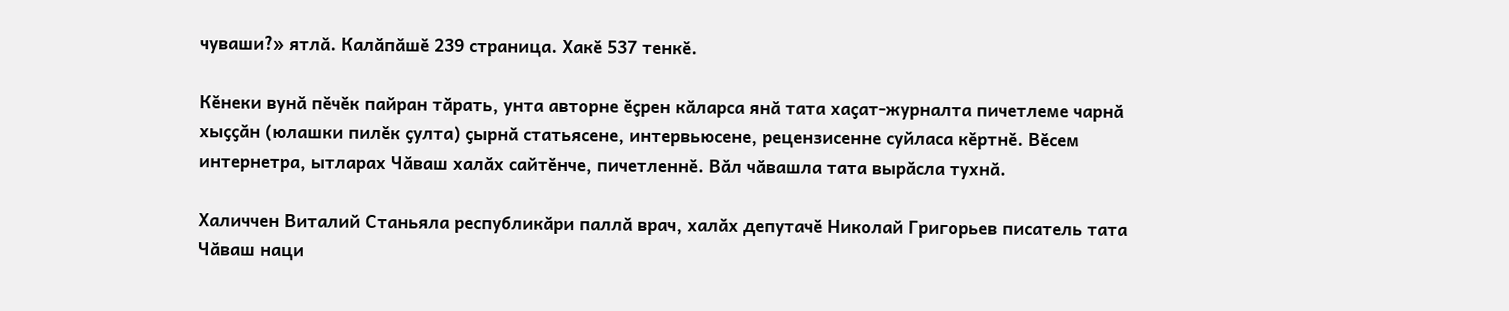чуваши?» ятлӑ. Калӑпӑшӗ 239 страница. Хакӗ 537 тенкӗ.

Кӗнеки вунӑ пӗчӗк пайран тӑрать, унта авторне ӗҫрен кӑларса янӑ тата хаҫат-журналта пичетлеме чарнӑ хыҫҫӑн (юлашки пилӗк ҫулта) ҫырнӑ статьясене, интервьюсене, рецензисенне суйласа кӗртнӗ. Вӗсем интернетра, ытларах Чӑваш халӑх сайтӗнче, пичетленнӗ. Вӑл чӑвашла тата вырӑсла тухнӑ.

Халиччен Виталий Станьяла республикӑри паллӑ врач, халӑх депутачӗ Николай Григорьев писатель тата Чӑваш наци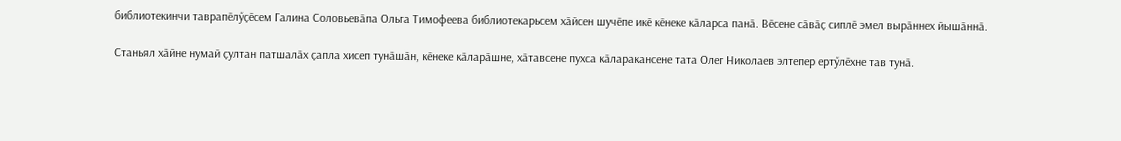библиотекинчи таврапӗлӳҫӗсем Галина Соловьевӑпа Ольга Тимофеева библиотекарьсем хӑйсен шучӗпе икӗ кӗнеке кӑларса панӑ. Вӗсене сӑвӑҫ сиплӗ эмел вырӑннех йышӑннӑ.

Станьял хӑйне нумай ҫултан патшалӑх ҫапла хисеп тунӑшӑн, кӗнеке кӑларӑшне, хӑтавсене пухса кӑларакансене тата Олег Николаев элтепер ертӳлӗхне тав тунӑ.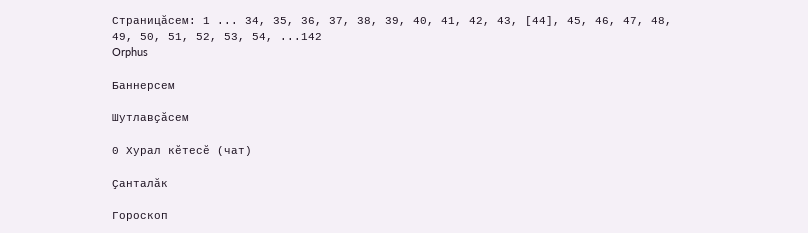Страницӑсем: 1 ... 34, 35, 36, 37, 38, 39, 40, 41, 42, 43, [44], 45, 46, 47, 48, 49, 50, 51, 52, 53, 54, ...142
Orphus

Баннерсем

Шутлавҫӑсем

0 Хурал кӗтесӗ (чат)

Ҫанталӑк

Гороскоп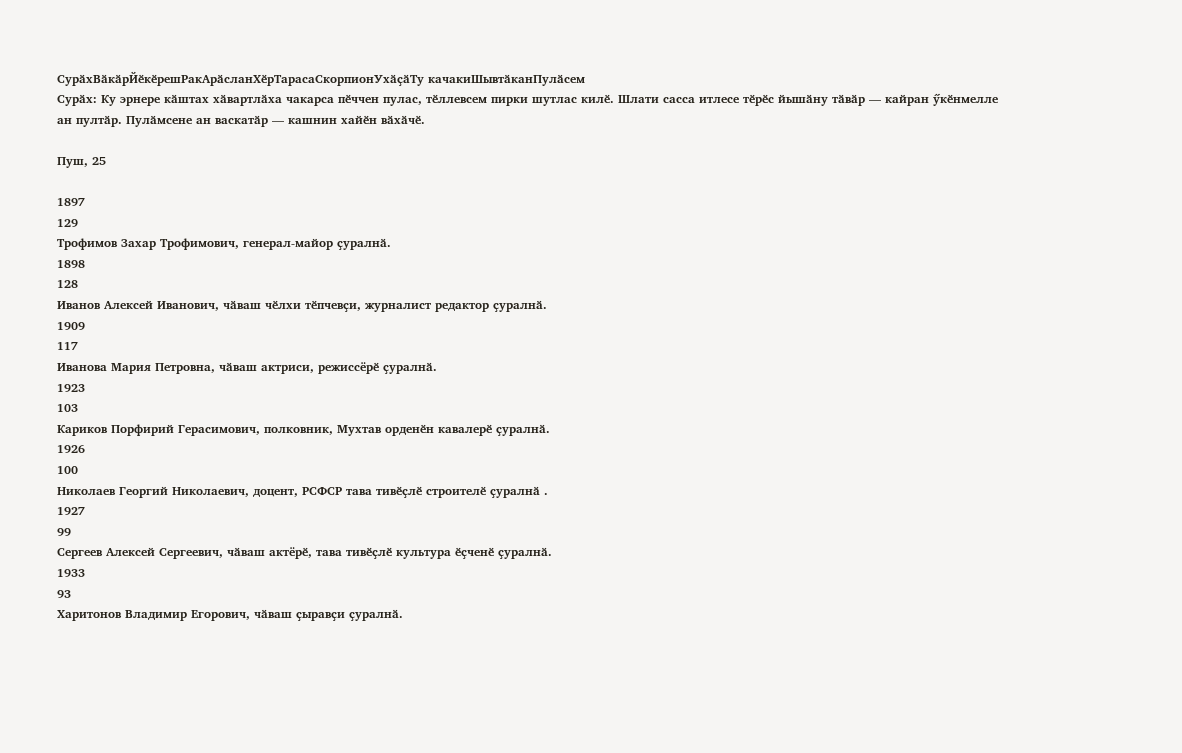СурӑхВӑкӑрЙӗкӗрешРакАрӑсланХӗрТарасаСкорпионУхӑҫӑТу качакиШывтӑканПулӑсем
Сурӑх: Ку эрнере кӑштах хӑвартлӑха чакарса пӗччен пулас, тӗллевсем пирки шутлас килӗ. Шлати сасса итлесе тӗрӗс йышӑну тӑвӑр — кайран ӳкӗнмелле ан пултӑр. Пулӑмсене ан васкатӑр — кашнин хайӗн вӑхӑчӗ.

Пуш, 25

1897
129
Трофимов Захар Трофимович, генерал-майор ҫуралнӑ.
1898
128
Иванов Алексей Иванович, чӑваш чӗлхи тӗпчевҫи, журналист редактор ҫуралнӑ.
1909
117
Иванова Мария Петровна, чӑваш актриси, режиссёрӗ ҫуралнӑ.
1923
103
Кариков Порфирий Герасимович, полковник, Мухтав орденӗн кавалерӗ ҫуралнӑ.
1926
100
Николаев Георгий Николаевич, доцент, РСФСР тава тивӗҫлӗ строителӗ ҫуралнӑ .
1927
99
Сергеев Алексей Сергеевич, чӑваш актёрӗ, тава тивӗҫлӗ культура ӗҫченӗ ҫуралнӑ.
1933
93
Харитонов Владимир Eгорович, чӑваш ҫыравҫи ҫуралнӑ.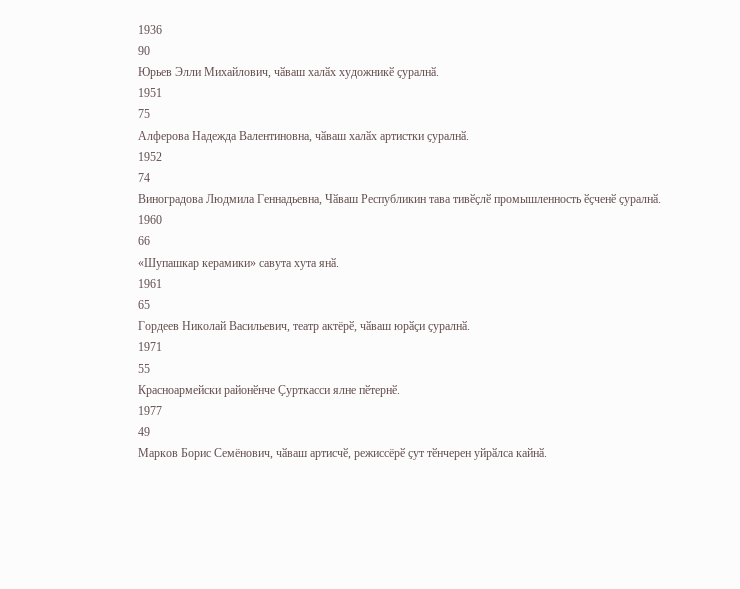1936
90
Юрьев Элли Михайлович, чӑваш халӑх художникӗ ҫуралнӑ.
1951
75
Алферова Надежда Валентиновна, чӑваш халӑх артистки ҫуралнӑ.
1952
74
Виноградова Людмила Геннадьевна, Чӑваш Республикин тава тивӗҫлӗ промышленность ӗҫченӗ ҫуралнӑ.
1960
66
«Шупашкар керамики» савута хута янӑ.
1961
65
Гордеев Николай Васильевич, театр актёрӗ, чӑваш юрӑҫи ҫуралнӑ.
1971
55
Красноармейски районӗнче Ҫурткасси ялне пӗтернӗ.
1977
49
Марков Борис Семёнович, чӑваш артисчӗ, режиссёрӗ ҫут тӗнчерен уйрӑлса кайнӑ.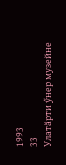1993
33
Улатӑрти ӳнер музейне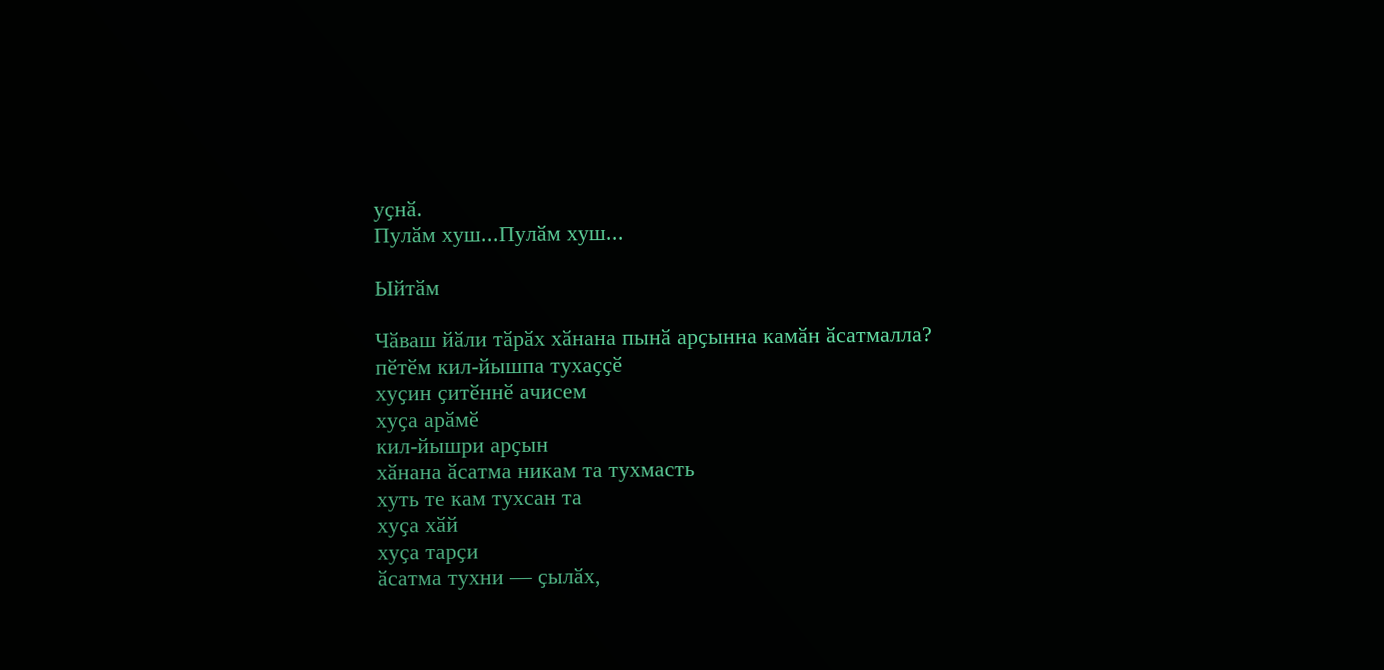уҫнӑ.
Пулӑм хуш...Пулӑм хуш...

Ыйтӑм

Чӑваш йӑли тӑрӑх хӑнана пынӑ арҫынна камӑн ӑсатмалла?
пӗтӗм кил-йышпа тухаҫҫӗ
хуҫин ҫитӗннӗ ачисем
хуҫа арӑмӗ
кил-йышри арҫын
хӑнана ӑсатма никам та тухмасть
хуть те кам тухсан та
хуҫа хӑй
хуҫа тарҫи
ӑсатма тухни — ҫылӑх,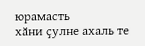юрамасть
хӑни ҫулне ахаль те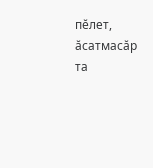пӗлет, ӑсатмасӑр та